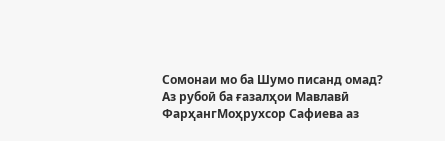Сомонаи мо ба Шумо писанд омад?
Аз рубоӣ ба ғазалҳои Мавлавӣ
ФарҳангМоҳрухсор Сафиева аз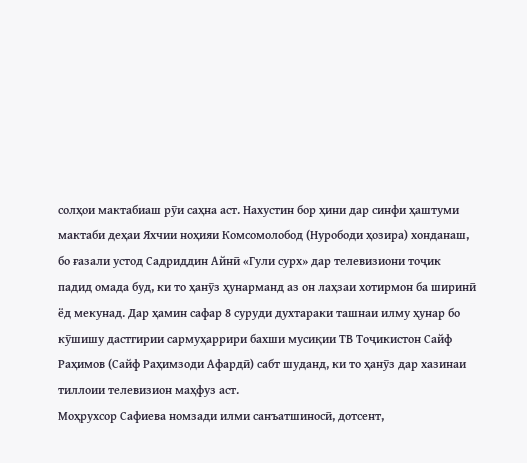солҳои мактабиаш рӯи саҳна аст. Нахустин бор ҳини дар синфи ҳаштуми мактаби деҳаи Яхчии ноҳияи Комсомолобод (Нурободи ҳозира) хонданаш, бо ғазали устод Садриддин Айнӣ «Гули сурх» дар телевизиони тоҷик падид омада буд, ки то ҳанӯз ҳунарманд аз он лаҳзаи хотирмон ба ширинӣ ёд мекунад. Дар ҳамин сафар 8 суруди духтараки ташнаи илму ҳунар бо кӯшишу дастгирии сармуҳаррири бахши мусиқии ТВ Тоҷикистон Сайф Раҳимов (Сайф Раҳимзоди Афардӣ) сабт шуданд, ки то ҳанӯз дар хазинаи тиллоии телевизион маҳфуз аст.
Моҳрухсор Сафиева номзади илми санъатшиносӣ, дотсент,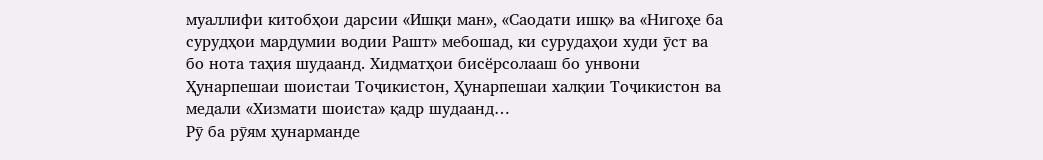муаллифи китобҳои дарсии «Ишқи ман», «Саодати ишқ» ва «Нигоҳе ба сурудҳои мардумии водии Рашт» мебошад, ки сурудаҳои худи ӯст ва бо нота таҳия шудаанд. Хидматҳои бисёрсолааш бо унвони Ҳунарпешаи шоистаи Тоҷикистон, Ҳунарпешаи халқии Тоҷикистон ва медали «Хизмати шоиста» қадр шудаанд…
Рӯ ба рӯям ҳунарманде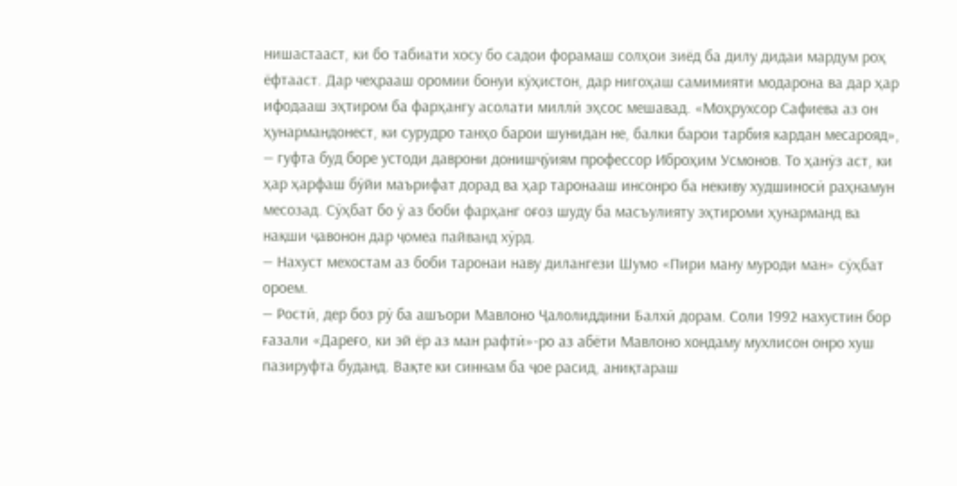нишастааст, ки бо табиати хосу бо садои форамаш солҳои зиёд ба дилу дидаи мардум роҳ ёфтааст. Дар чеҳрааш оромии бонуи кӯҳистон, дар нигоҳаш самимияти модарона ва дар ҳар ифодааш эҳтиром ба фарҳангу асолати миллӣ эҳсос мешавад. «Моҳрухсор Сафиева аз он ҳунармандонест, ки сурудро танҳо барои шунидан не, балки барои тарбия кардан месарояд», — гуфта буд боре устоди даврони донишҷӯиям профессор Иброҳим Усмонов. То ҳанӯз аст, ки ҳар ҳарфаш бӯйи маърифат дорад ва ҳар таронааш инсонро ба некиву худшиносӣ раҳнамун месозад. Сӯҳбат бо ӯ аз боби фарҳанг оғоз шуду ба масъулияту эҳтироми ҳунарманд ва нақши ҷавонон дар ҷомеа пайванд хӯрд.
— Нахуст мехостам аз боби таронаи наву дилангези Шумо «Пири ману муроди ман» сӯҳбат ороем.
— Ростӣ, дер боз рӯ ба ашъори Мавлоно Ҷалолиддини Балхӣ дорам. Соли 1992 нахустин бор ғазали «Дареғо, ки эй ёр аз ман рафтӣ»-ро аз абёти Мавлоно хондаму мухлисон онро хуш пазируфта буданд. Вақте ки синнам ба ҷое расид, аниқтараш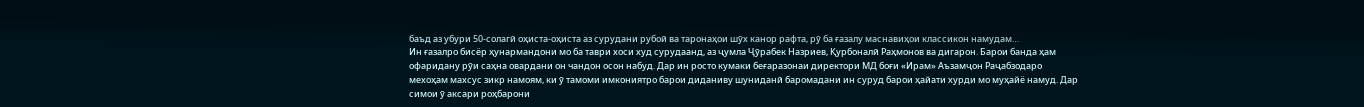баъд аз убури 50-солагӣ оҳиста-оҳиста аз сурудани рубоӣ ва таронаҳои шӯх канор рафта, рӯ ба ғазалу маснавиҳои классикон намудам…
Ин ғазалро бисёр ҳунармандони мо ба таври хоси худ сурудаанд, аз ҷумла Ҷӯрабек Назриев, Қурбоналӣ Раҳмонов ва дигарон. Барои банда ҳам офаридану рӯи саҳна овардани он чандон осон набуд. Дар ин росто кумаки беғаразонаи директори МД боғи «Ирам» Аъзамҷон Раҷабзодаро мехоҳам махсус зикр намоям, ки ӯ тамоми имкониятро барои диданиву шуниданӣ баромадани ин суруд барои ҳайати хурди мо муҳайё намуд. Дар симои ӯ аксари роҳбарони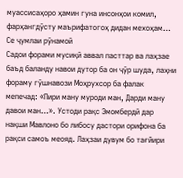муассисаҳоро ҳамин гуна инсонҳои комил, фарҳангдӯсту маърифатогоҳ дидан мехоҳам…
Се ҷумлаи рӯнамоӣ
Садои форами мусиқӣ аввал пасттар ва лаҳзае баъд баланду навои дутор ба он ҷӯр шуда, лаҳни фораму гӯшнавози Моҳрухсор ба фалак мепечад: «Пири ману муроди ман, Дарди ману давои ман…». Устоди рақс Эмомбердӣ дар нақши Мавлоно бо либосу дастори орифона ба рақси самоъ меояд. Лаҳзаи дувум бо тағйири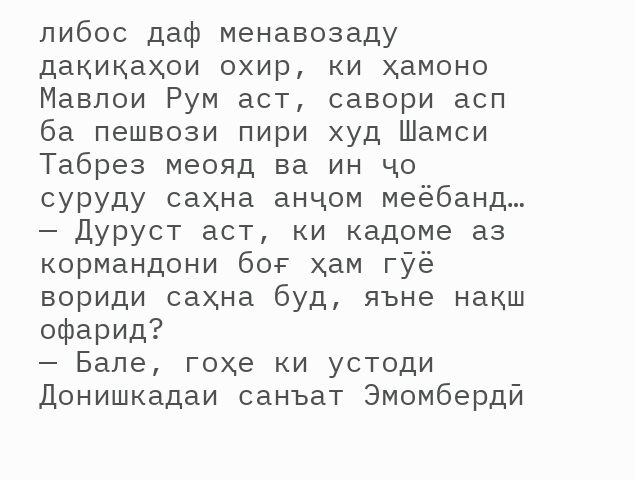либос даф менавозаду дақиқаҳои охир, ки ҳамоно Мавлои Рум аст, савори асп ба пешвози пири худ Шамси Табрез меояд ва ин ҷо суруду саҳна анҷом меёбанд…
— Дуруст аст, ки кадоме аз кормандони боғ ҳам гӯё вориди саҳна буд, яъне нақш офарид?
— Бале, гоҳе ки устоди Донишкадаи санъат Эмомбердӣ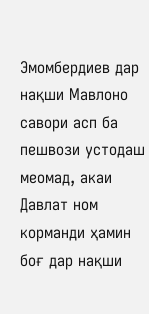Эмомбердиев дар нақши Мавлоно савори асп ба пешвози устодаш меомад, акаи Давлат ном корманди ҳамин боғ дар нақши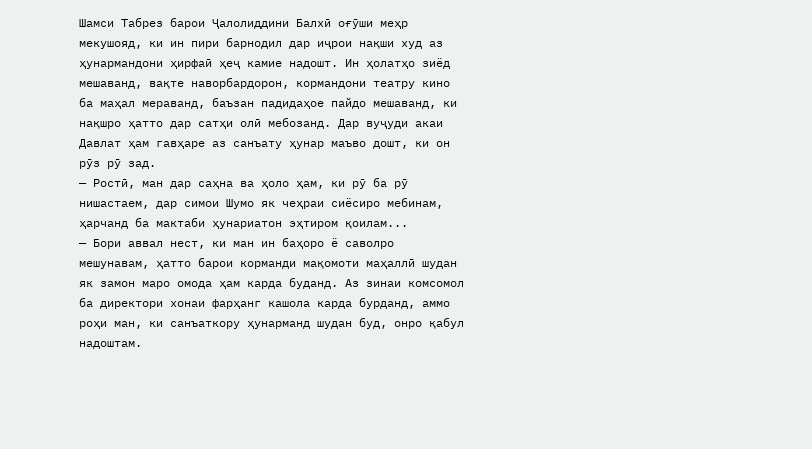Шамси Табрез барои Ҷалолиддини Балхӣ оғӯши меҳр мекушояд, ки ин пири барнодил дар иҷрои нақши худ аз ҳунармандони ҳирфаӣ ҳеҷ камие надошт. Ин ҳолатҳо зиёд мешаванд, вақте наворбардорон, кормандони театру кино ба маҳал мераванд, баъзан падидаҳое пайдо мешаванд, ки нақшро ҳатто дар сатҳи олӣ мебозанд. Дар вуҷуди акаи Давлат ҳам гавҳаре аз санъату ҳунар маъво дошт, ки он рӯз рӯ зад.
— Ростӣ, ман дар саҳна ва ҳоло ҳам, ки рӯ ба рӯ нишастаем, дар симои Шумо як чеҳраи сиёсиро мебинам, ҳарчанд ба мактаби ҳунариатон эҳтиром қоилам...
— Бори аввал нест, ки ман ин баҳоро ё саволро мешунавам, ҳатто барои корманди мақомоти маҳаллӣ шудан як замон маро омода ҳам карда буданд. Аз зинаи комсомол ба директори хонаи фарҳанг кашола карда бурданд, аммо роҳи ман, ки санъаткору ҳунарманд шудан буд, онро қабул надоштам.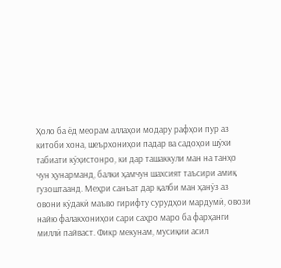Ҳоло ба ёд меорам аллаҳои модару рафҳои пур аз китоби хона, шеърхониҳои падар ва садоҳои шӯхи табиати кӯҳистонро, ки дар ташаккули ман на танҳо чун ҳунарманд, балки ҳамчун шахсият таъсири амиқ гузоштаанд. Меҳри санъат дар қалби ман ҳанӯз аз овони кӯдакӣ маъво гирифту сурудҳои мардумӣ, овози найю фалакхониҳои сари саҳро маро ба фарҳанги миллӣ пайваст. Фикр мекунам, мусиқии асил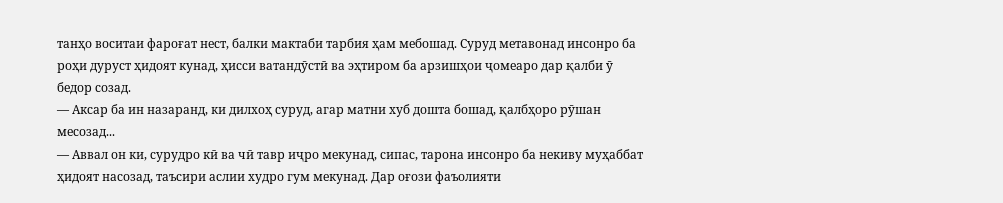танҳо воситаи фароғат нест, балки мактаби тарбия ҳам мебошад. Суруд метавонад инсонро ба роҳи дуруст ҳидоят кунад, ҳисси ватандӯстӣ ва эҳтиром ба арзишҳои ҷомеаро дар қалби ӯ бедор созад.
— Аксар ба ин назаранд, ки дилхоҳ суруд, агар матни хуб дошта бошад, қалбҳоро рӯшан месозад...
— Аввал он ки, сурудро кӣ ва чӣ тавр иҷро мекунад, сипас, тарона инсонро ба некиву муҳаббат ҳидоят насозад, таъсири аслии худро гум мекунад. Дар оғози фаъолияти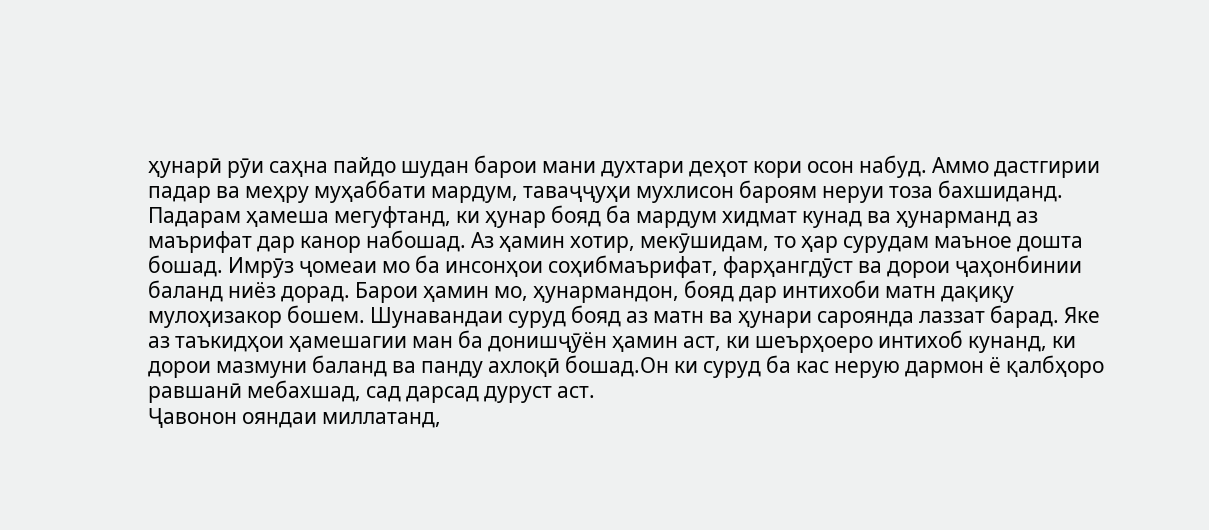ҳунарӣ рӯи саҳна пайдо шудан барои мани духтари деҳот кори осон набуд. Аммо дастгирии падар ва меҳру муҳаббати мардум, таваҷҷуҳи мухлисон бароям неруи тоза бахшиданд. Падарам ҳамеша мегуфтанд, ки ҳунар бояд ба мардум хидмат кунад ва ҳунарманд аз маърифат дар канор набошад. Аз ҳамин хотир, мекӯшидам, то ҳар сурудам маъное дошта бошад. Имрӯз ҷомеаи мо ба инсонҳои соҳибмаърифат, фарҳангдӯст ва дорои ҷаҳонбинии баланд ниёз дорад. Барои ҳамин мо, ҳунармандон, бояд дар интихоби матн дақиқу мулоҳизакор бошем. Шунавандаи суруд бояд аз матн ва ҳунари сароянда лаззат барад. Яке аз таъкидҳои ҳамешагии ман ба донишҷӯён ҳамин аст, ки шеърҳоеро интихоб кунанд, ки дорои мазмуни баланд ва панду ахлоқӣ бошад.Он ки суруд ба кас нерую дармон ё қалбҳоро равшанӣ мебахшад, сад дарсад дуруст аст.
Ҷавонон ояндаи миллатанд,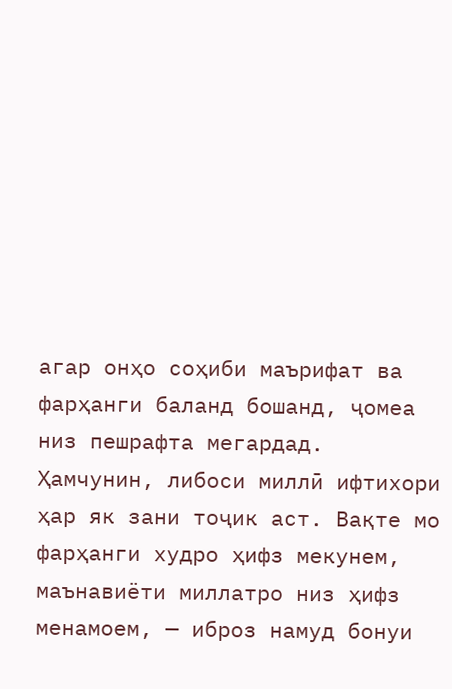агар онҳо соҳиби маърифат ва фарҳанги баланд бошанд, ҷомеа низ пешрафта мегардад. Ҳамчунин, либоси миллӣ ифтихори ҳар як зани тоҷик аст. Вақте мо фарҳанги худро ҳифз мекунем, маънавиёти миллатро низ ҳифз менамоем, — иброз намуд бонуи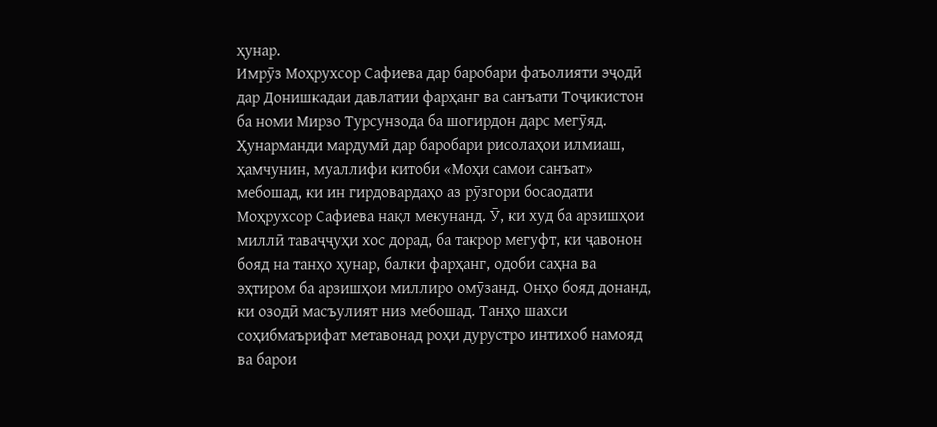ҳунар.
Имрӯз Моҳрухсор Сафиева дар баробари фаъолияти эҷодӣ дар Донишкадаи давлатии фарҳанг ва санъати Тоҷикистон ба номи Мирзо Турсунзода ба шогирдон дарс мегӯяд. Ҳунарманди мардумӣ дар баробари рисолаҳои илмиаш, ҳамчунин, муаллифи китоби «Моҳи самои санъат» мебошад, ки ин гирдовардаҳо аз рӯзгори босаодати Моҳрухсор Сафиева нақл мекунанд. Ӯ, ки худ ба арзишҳои миллӣ таваҷҷуҳи хос дорад, ба такрор мегуфт, ки ҷавонон бояд на танҳо ҳунар, балки фарҳанг, одоби саҳна ва эҳтиром ба арзишҳои миллиро омӯзанд. Онҳо бояд донанд, ки озодӣ масъулият низ мебошад. Танҳо шахси соҳибмаърифат метавонад роҳи дурустро интихоб намояд ва барои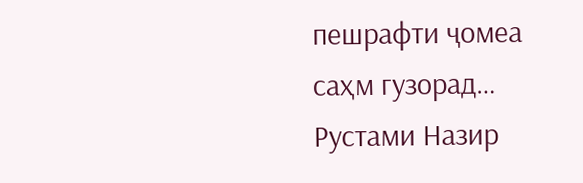пешрафти ҷомеа саҳм гузорад…
Рустами Назир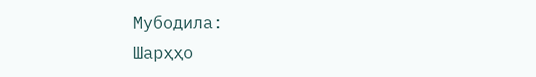Мубодила:
Шарҳҳо